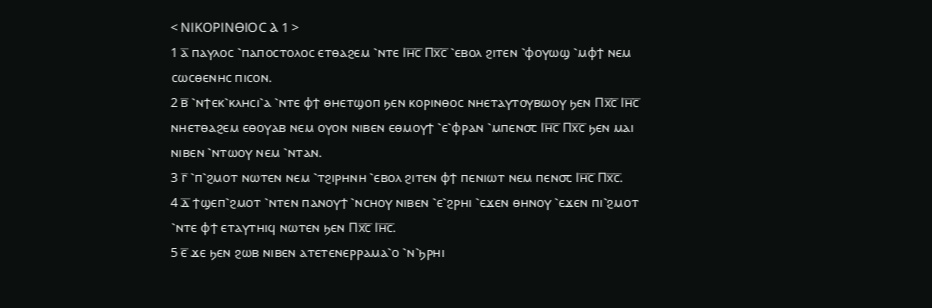< ⲚⲒⲔⲞⲢⲒⲚⲐⲒⲞⲤ Ⲁ 1 >
1 ⲁ̅ ⲡⲁⲩⲗⲟⲥ ⳿ⲡⲁⲡⲟⲥⲧⲟⲗⲟⲥ ⲉⲧⲑⲁϩⲉⲙ ⳿ⲛⲧⲉ Ⲓⲏ̅ⲥ̅ Ⲡⲭ̅ⲥ̅ ⳿ⲉⲃⲟⲗ ϩⲓⲧⲉⲛ ⳿ⲫⲟⲩⲱϣ ⳿ⲙⲫϯ ⲛⲉⲙ ⲥⲱⲥⲑⲉⲛⲏⲥ ⲡⲓⲥⲟⲛ.
2 ⲃ̅ ⳿ⲛϯⲉⲕ⳿ⲕⲗⲏⲥⲓ⳿ⲁ ⳿ⲛⲧⲉ ⲫϯ ⲑⲏⲉⲧϣⲟⲡ ϧⲉⲛ ⲕⲟⲣⲓⲛⲑⲟⲥ ⲛⲏⲉⲧⲁⲩⲧⲟⲩⲃⲱⲟⲩ ϧⲉⲛ Ⲡⲭ̅ⲥ̅ Ⲓⲏ̅ⲥ̅ ⲛⲏⲉⲧⲑⲁϩⲉⲙ ⲉⲑⲟⲩⲁⲃ ⲛⲉⲙ ⲟⲩⲟⲛ ⲛⲓⲃⲉⲛ ⲉⲑⲙⲟⲩϯ ⳿ⲉ⳿ⲫⲣⲁⲛ ⳿ⲙⲡⲉⲛ⳪ Ⲓⲏ̅ⲥ̅ Ⲡⲭ̅ⲥ̅ ϧⲉⲛ ⲙⲁⲓ ⲛⲓⲃⲉⲛ ⳿ⲛⲧⲱⲟⲩ ⲛⲉⲙ ⳿ⲛⲧⲁⲛ.
3 ⲅ̅ ⳿ⲡ⳿ϩⲙⲟⲧ ⲛⲱⲧⲉⲛ ⲛⲉⲙ ⳿ⲧϩⲓⲣⲏⲛⲏ ⳿ⲉⲃⲟⲗ ϩⲓⲧⲉⲛ ⲫϯ ⲡⲉⲛⲓⲱⲧ ⲛⲉⲙ ⲡⲉⲛ⳪ Ⲓⲏ̅ⲥ̅ Ⲡⲭ̅ⲥ̅.
4 ⲇ̅ ϯϣⲉⲡ⳿ϩⲙⲟⲧ ⳿ⲛⲧⲉⲛ ⲡⲁⲛⲟⲩϯ ⳿ⲛⲥⲏⲟⲩ ⲛⲓⲃⲉⲛ ⳿ⲉ⳿ϩⲣⲏⲓ ⳿ⲉϫⲉⲛ ⲑⲏⲛⲟⲩ ⳿ⲉϫⲉⲛ ⲡⲓ⳿ϩⲙⲟⲧ ⳿ⲛⲧⲉ ⲫϯ ⲉⲧⲁⲩⲧⲏⲓϥ ⲛⲱⲧⲉⲛ ϧⲉⲛ Ⲡⲭ̅ⲥ̅ Ⲓⲏ̅ⲥ̅.
5 ⲉ̅ ϫⲉ ϧⲉⲛ ϩⲱⲃ ⲛⲓⲃⲉⲛ ⲁⲧⲉⲧⲉⲛⲉⲣⲣⲁⲙⲁ⳿ⲟ ⳿ⲛ⳿ϧⲣⲏⲓ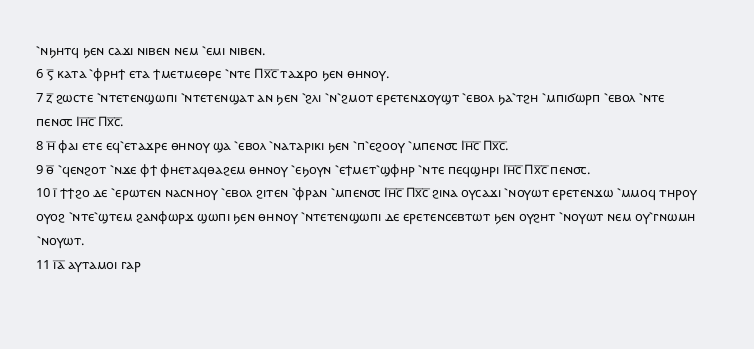⳿ⲛϧⲏⲧϥ ϧⲉⲛ ⲥⲁϫⲓ ⲛⲓⲃⲉⲛ ⲛⲉⲙ ⳿ⲉⲙⲓ ⲛⲓⲃⲉⲛ.
6 ⲋ̅ ⲕⲁⲧⲁ ⳿ⲫⲣⲏϯ ⲉⲧⲁ ϯⲙⲉⲧⲙⲉⲑⲣⲉ ⳿ⲛⲧⲉ Ⲡⲭ̅ⲥ̅ ⲧⲁϫⲣⲟ ϧⲉⲛ ⲑⲏⲛⲟⲩ.
7 ⲍ̅ ϩⲱⲥⲧⲉ ⳿ⲛⲧⲉⲧⲉⲛϣⲱⲡⲓ ⳿ⲛⲧⲉⲧⲉⲛϣⲁⲧ ⲁⲛ ϧⲉⲛ ⳿ϩⲗⲓ ⳿ⲛ⳿ϩⲙⲟⲧ ⲉⲣⲉⲧⲉⲛϫⲟⲩϣⲧ ⳿ⲉⲃⲟⲗ ϧⲁ⳿ⲧϩⲏ ⳿ⲙⲡⲓϭⲱⲣⲡ ⳿ⲉⲃⲟⲗ ⳿ⲛⲧⲉ ⲡⲉⲛ⳪ Ⲓⲏ̅ⲥ̅ Ⲡⲭ̅ⲥ̅.
8 ⲏ̅ ⲫⲁⲓ ⲉⲧⲉ ⲉϥ⳿ⲉⲧⲁϫⲣⲉ ⲑⲏⲛⲟⲩ ϣⲁ ⳿ⲉⲃⲟⲗ ⳿ⲛⲁⲧⲁⲣⲓⲕⲓ ϧⲉⲛ ⳿ⲡ⳿ⲉϩⲟⲟⲩ ⳿ⲙⲡⲉⲛ⳪ Ⲓⲏ̅ⲥ̅ Ⲡⲭ̅ⲥ̅.
9 ⲑ̅ ⳿ϥⲉⲛϩⲟⲧ ⳿ⲛϫⲉ ⲫϯ ⲫⲏⲉⲧⲁϥⲑⲁϩⲉⲙ ⲑⲏⲛⲟⲩ ⳿ⲉϧⲟⲩⲛ ⳿ⲉϯⲙⲉⲧ⳿ϣⲫⲏⲣ ⳿ⲛⲧⲉ ⲡⲉϥϣⲏⲣⲓ Ⲓⲏ̅ⲥ̅ Ⲡⲭ̅ⲥ̅ ⲡⲉⲛ⳪.
10 ⲓ̅ ϯϯϩⲟ ⲇⲉ ⳿ⲉⲣⲱⲧⲉⲛ ⲛⲁⲥⲛⲏⲟⲩ ⳿ⲉⲃⲟⲗ ϩⲓⲧⲉⲛ ⳿ⲫⲣⲁⲛ ⳿ⲙⲡⲉⲛ⳪ Ⲓⲏ̅ⲥ̅ Ⲡⲭ̅ⲥ̅ ϩⲓⲛⲁ ⲟⲩⲥⲁϫⲓ ⳿ⲛⲟⲩⲱⲧ ⲉⲣⲉⲧⲉⲛϫⲱ ⳿ⲙⲙⲟϥ ⲧⲏⲣⲟⲩ ⲟⲩⲟϩ ⳿ⲛⲧⲉ⳿ϣⲧⲉⲙ ϩⲁⲛⲫⲱⲣϫ ϣⲱⲡⲓ ϧⲉⲛ ⲑⲏⲛⲟⲩ ⳿ⲛⲧⲉⲧⲉⲛϣⲱⲡⲓ ⲇⲉ ⲉⲣⲉⲧⲉⲛⲥⲉⲃⲧⲱⲧ ϧⲉⲛ ⲟⲩϩⲏⲧ ⳿ⲛⲟⲩⲱⲧ ⲛⲉⲙ ⲟⲩ⳿ⲅⲛⲱⲙⲏ ⳿ⲛⲟⲩⲱⲧ.
11 ⲓ̅ⲁ̅ ⲁⲩⲧⲁⲙⲟⲓ ⲅⲁⲣ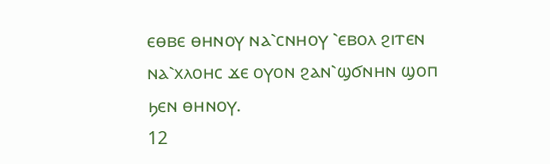ⲉⲑⲃⲉ ⲑⲏⲛⲟⲩ ⲛⲁ⳿ⲥⲛⲏⲟⲩ ⳿ⲉⲃⲟⲗ ϩⲓⲧⲉⲛ ⲛⲁ⳿ⲭⲗⲟⲏⲥ ϫⲉ ⲟⲩⲟⲛ ϩⲁⲛ⳿ϣϭⲛⲏⲛ ϣⲟⲡ ϧⲉⲛ ⲑⲏⲛⲟⲩ.
12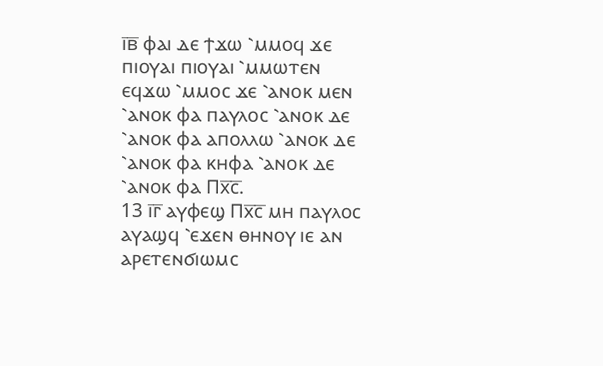ⲓ̅ⲃ̅ ⲫⲁⲓ ⲇⲉ ϯϫⲱ ⳿ⲙⲙⲟϥ ϫⲉ ⲡⲓⲟⲩⲁⲓ ⲡⲓⲟⲩⲁⲓ ⳿ⲙⲙⲱⲧⲉⲛ ⲉϥϫⲱ ⳿ⲙⲙⲟⲥ ϫⲉ ⳿ⲁⲛⲟⲕ ⲙⲉⲛ ⳿ⲁⲛⲟⲕ ⲫⲁ ⲡⲁⲩⲗⲟⲥ ⳿ⲁⲛⲟⲕ ⲇⲉ ⳿ⲁⲛⲟⲕ ⲫⲁ ⲁⲡⲟⲗⲗⲱ ⳿ⲁⲛⲟⲕ ⲇⲉ ⳿ⲁⲛⲟⲕ ⲫⲁ ⲕⲏⲫⲁ ⳿ⲁⲛⲟⲕ ⲇⲉ ⳿ⲁⲛⲟⲕ ⲫⲁ Ⲡⲭ̅ⲥ̅.
13 ⲓ̅ⲅ̅ ⲁⲩⲫⲉϣ Ⲡⲭ̅ⲥ̅ ⲙⲏ ⲡⲁⲩⲗⲟⲥ ⲁⲩⲁϣϥ ⳿ⲉϫⲉⲛ ⲑⲏⲛⲟⲩ ⲓⲉ ⲁⲛ ⲁⲣⲉⲧⲉⲛϭⲓⲱⲙⲥ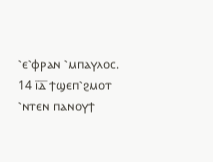⳿ⲉ⳿ⲫⲣⲁⲛ ⳿ⲙⲡⲁⲩⲗⲟⲥ.
14 ⲓ̅ⲇ̅ ϯϣⲉⲡ⳿ϩⲙⲟⲧ ⳿ⲛⲧⲉⲛ ⲡⲁⲛⲟⲩϯ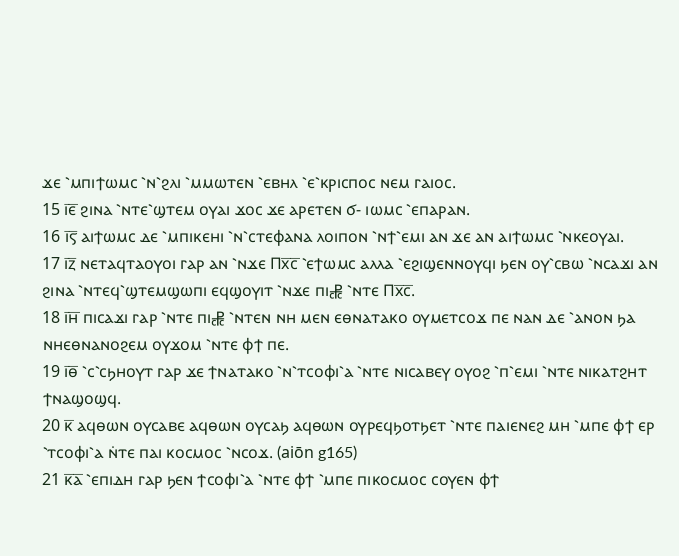ϫⲉ ⳿ⲙⲡⲓϯⲱⲙⲥ ⳿ⲛ⳿ϩⲗⲓ ⳿ⲙⲙⲱⲧⲉⲛ ⳿ⲉⲃⲏⲗ ⳿ⲉ⳿ⲕⲣⲓⲥⲡⲟⲥ ⲛⲉⲙ ⲅⲁⲓⲟⲥ.
15 ⲓ̅ⲉ̅ ϩⲓⲛⲁ ⳿ⲛⲧⲉ⳿ϣⲧⲉⲙ ⲟⲩⲁⲓ ϫⲟⲥ ϫⲉ ⲁⲣⲉⲧⲉⲛ ϭ- ⲓⲱⲙⲥ ⳿ⲉⲡⲁⲣⲁⲛ.
16 ⲓ̅ⲋ̅ ⲁⲓϯⲱⲙⲥ ⲇⲉ ⳿ⲙⲡⲓⲕⲉⲏⲓ ⳿ⲛ⳿ⲥⲧⲉⲫⲁⲛⲁ ⲗⲟⲓⲡⲟⲛ ⳿ⲛϯ⳿ⲉⲙⲓ ⲁⲛ ϫⲉ ⲁⲛ ⲁⲓϯⲱⲙⲥ ⳿ⲛⲕⲉⲟⲩⲁⲓ.
17 ⲓ̅ⲍ̅ ⲛⲉⲧⲁϥⲧⲁⲟⲩⲟⲓ ⲅⲁⲣ ⲁⲛ ⳿ⲛϫⲉ Ⲡⲭ̅ⲥ̅ ⳿ⲉϯⲱⲙⲥ ⲁⲗⲗⲁ ⳿ⲉϩⲓϣⲉⲛⲛⲟⲩϥⲓ ϧⲉⲛ ⲟⲩ⳿ⲥⲃⲱ ⳿ⲛⲥⲁϫⲓ ⲁⲛ ϩⲓⲛⲁ ⳿ⲛⲧⲉϥ⳿ϣⲧⲉⲙϣⲱⲡⲓ ⲉϥϣⲟⲩⲓⲧ ⳿ⲛϫⲉ ⲡⲓ⳧ ⳿ⲛⲧⲉ Ⲡⲭ̅ⲥ̅.
18 ⲓ̅ⲏ̅ ⲡⲓⲥⲁϫⲓ ⲅⲁⲣ ⳿ⲛⲧⲉ ⲡⲓ⳧ ⳿ⲛⲧⲉⲛ ⲛⲏ ⲙⲉⲛ ⲉⲑⲛⲁⲧⲁⲕⲟ ⲟⲩⲙⲉⲧⲥⲟϫ ⲡⲉ ⲛⲁⲛ ⲇⲉ ⳿ⲁⲛⲟⲛ ϧⲁ ⲛⲏⲉⲑⲛⲁⲛⲟϩⲉⲙ ⲟⲩϫⲟⲙ ⳿ⲛⲧⲉ ⲫϯ ⲡⲉ.
19 ⲓ̅ⲑ̅ ⳿ⲥ⳿ⲥϧⲏⲟⲩⲧ ⲅⲁⲣ ϫⲉ ϯⲛⲁⲧⲁⲕⲟ ⳿ⲛ⳿ⲧⲥⲟⲫⲓ⳿ⲁ ⳿ⲛⲧⲉ ⲛⲓⲥⲁⲃⲉⲩ ⲟⲩⲟϩ ⳿ⲡ⳿ⲉⲙⲓ ⳿ⲛⲧⲉ ⲛⲓⲕⲁⲧϩⲏⲧ ϯⲛⲁϣⲟϣϥ.
20 ⲕ̅ ⲁϥⲑⲱⲛ ⲟⲩⲥⲁⲃⲉ ⲁϥⲑⲱⲛ ⲟⲩⲥⲁϧ ⲁϥⲑⲱⲛ ⲟⲩⲣⲉϥϧⲟⲧϧⲉⲧ ⳿ⲛⲧⲉ ⲡⲁⲓⲉⲛⲉϩ ⲙⲏ ⳿ⲙⲡⲉ ⲫϯ ⲉⲣ ⳿ⲧⲥⲟⲫⲓ⳿ⲁ ⲛ̇ⲧⲉ ⲡⲁⲓ ⲕⲟⲥⲙⲟⲥ ⳿ⲛⲥⲟϫ. (aiōn g165)
21 ⲕ̅ⲁ̅ ⳿ⲉⲡⲓⲇⲏ ⲅⲁⲣ ϧⲉⲛ ϯⲥⲟⲫⲓ⳿ⲁ ⳿ⲛⲧⲉ ⲫϯ ⳿ⲙⲡⲉ ⲡⲓⲕⲟⲥⲙⲟⲥ ⲥⲟⲩⲉⲛ ⲫϯ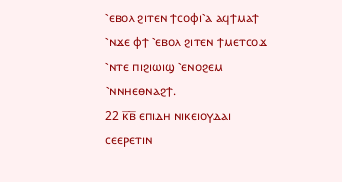⳿ⲉⲃⲟⲗ ϩⲓⲧⲉⲛ ϯⲥⲟⲫⲓ⳿ⲁ ⲁϥϯⲙⲁϯ ⳿ⲛϫⲉ ⲫϯ ⳿ⲉⲃⲟⲗ ϩⲓⲧⲉⲛ ϯⲙⲉⲧⲥⲟϫ ⳿ⲛⲧⲉ ⲡⲓϩⲓⲱⲓϣ ⳿ⲉⲛⲟϩⲉⲙ ⳿ⲛⲛⲏⲉⲑⲛⲁϩϯ.
22 ⲕ̅ⲃ̅ ⲉⲡⲓⲇⲏ ⲛⲓⲕⲉⲓⲟⲩⲇⲁⲓ ⲥⲉⲉⲣⲉⲧⲓⲛ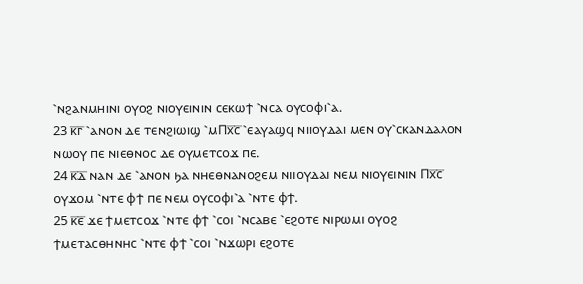⳿ⲛϩⲁⲛⲙⲏⲓⲛⲓ ⲟⲩⲟϩ ⲛⲓⲟⲩⲉⲓⲛⲓⲛ ⲥⲉⲕⲱϯ ⳿ⲛⲥⲁ ⲟⲩⲥⲟⲫⲓ⳿ⲁ.
23 ⲕ̅ⲅ̅ ⳿ⲁⲛⲟⲛ ⲇⲉ ⲧⲉⲛϩⲓⲱⲓϣ ⳿ⲙⲠⲭ̅ⲥ̅ ⳿ⲉⲁⲩⲁϣϥ ⲛⲓⲓⲟⲩⲇⲁⲓ ⲙⲉⲛ ⲟⲩ⳿ⲥⲕⲁⲛⲇⲁⲗⲟⲛ ⲛⲱⲟⲩ ⲡⲉ ⲛⲓⲉⲑⲛⲟⲥ ⲇⲉ ⲟⲩⲙⲉⲧⲥⲟϫ ⲡⲉ.
24 ⲕ̅ⲇ̅ ⲛⲁⲛ ⲇⲉ ⳿ⲁⲛⲟⲛ ϧⲁ ⲛⲏⲉⲑⲛⲁⲛⲟϩⲉⲙ ⲛⲓⲓⲟⲩⲇⲁⲓ ⲛⲉⲙ ⲛⲓⲟⲩⲉⲓⲛⲓⲛ Ⲡⲭ̅ⲥ̅ ⲟⲩϫⲟⲙ ⳿ⲛⲧⲉ ⲫϯ ⲡⲉ ⲛⲉⲙ ⲟⲩⲥⲟⲫⲓ⳿ⲁ ⳿ⲛⲧⲉ ⲫϯ.
25 ⲕ̅ⲉ̅ ϫⲉ ϯⲙⲉⲧⲥⲟϫ ⳿ⲛⲧⲉ ⲫϯ ⳿ⲥⲟⲓ ⳿ⲛⲥⲁⲃⲉ ⳿ⲉϩⲟⲧⲉ ⲛⲓⲣⲱⲙⲓ ⲟⲩⲟϩ ϯⲙⲉⲧⲁⲥⲑⲏⲛⲏⲥ ⳿ⲛⲧⲉ ⲫϯ ⳿ⲥⲟⲓ ⳿ⲛϫⲱⲣⲓ ⲉϩⲟⲧⲉ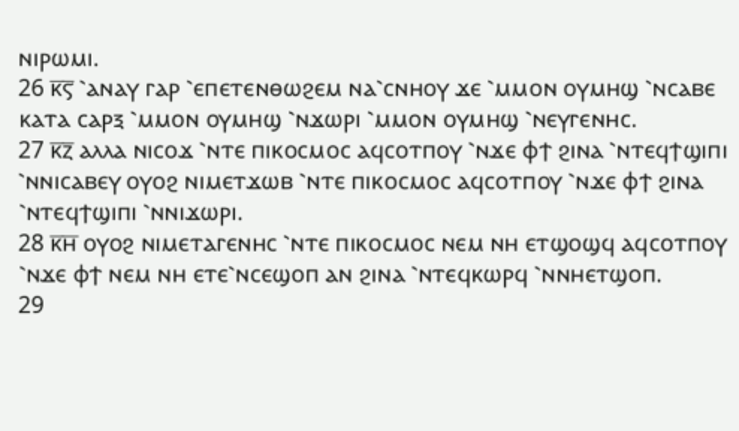ⲛⲓⲣⲱⲙⲓ.
26 ⲕ̅ⲋ̅ ⳿ⲁⲛⲁⲩ ⲅⲁⲣ ⳿ⲉⲡⲉⲧⲉⲛⲑⲱϩⲉⲙ ⲛⲁ⳿ⲥⲛⲏⲟⲩ ϫⲉ ⳿ⲙⲙⲟⲛ ⲟⲩⲙⲏϣ ⳿ⲛⲥⲁⲃⲉ ⲕⲁⲧⲁ ⲥⲁⲣⲝ ⳿ⲙⲙⲟⲛ ⲟⲩⲙⲏϣ ⳿ⲛϫⲱⲣⲓ ⳿ⲙⲙⲟⲛ ⲟⲩⲙⲏϣ ⳿ⲛⲉⲩⲅⲉⲛⲏⲥ.
27 ⲕ̅ⲍ̅ ⲁⲗⲗⲁ ⲛⲓⲥⲟϫ ⳿ⲛⲧⲉ ⲡⲓⲕⲟⲥⲙⲟⲥ ⲁϥⲥⲟⲧⲡⲟⲩ ⳿ⲛϫⲉ ⲫϯ ϩⲓⲛⲁ ⳿ⲛⲧⲉϥϯϣⲓⲡⲓ ⳿ⲛⲛⲓⲥⲁⲃⲉⲩ ⲟⲩⲟϩ ⲛⲓⲙⲉⲧϫⲱⲃ ⳿ⲛⲧⲉ ⲡⲓⲕⲟⲥⲙⲟⲥ ⲁϥⲥⲟⲧⲡⲟⲩ ⳿ⲛϫⲉ ⲫϯ ϩⲓⲛⲁ ⳿ⲛⲧⲉϥϯϣⲓⲡⲓ ⳿ⲛⲛⲓϫⲱⲣⲓ.
28 ⲕ̅ⲏ̅ ⲟⲩⲟϩ ⲛⲓⲙⲉⲧⲁⲅⲉⲛⲏⲥ ⳿ⲛⲧⲉ ⲡⲓⲕⲟⲥⲙⲟⲥ ⲛⲉⲙ ⲛⲏ ⲉⲧϣⲟϣϥ ⲁϥⲥⲟⲧⲡⲟⲩ ⳿ⲛϫⲉ ⲫϯ ⲛⲉⲙ ⲛⲏ ⲉⲧⲉ⳿ⲛⲥⲉϣⲟⲡ ⲁⲛ ϩⲓⲛⲁ ⳿ⲛⲧⲉϥⲕⲱⲣϥ ⳿ⲛⲛⲏⲉⲧϣⲟⲡ.
29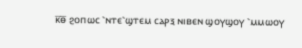ⲕ̅ⲑ̅ ϩⲟⲡⲱⲥ ⳿ⲛⲧⲉ⳿ϣⲧⲉⲙ ⲥⲁⲣⲝ ⲛⲓⲃⲉⲛ ϣⲟⲩϣⲟⲩ ⳿ⲙⲙⲱⲟⲩ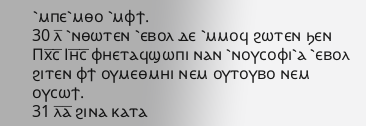⳿ⲙⲡⲉ⳿ⲙⲑⲟ ⳿ⲙⲫϯ.
30 ⲗ̅ ⳿ⲛⲑⲱⲧⲉⲛ ⳿ⲉⲃⲟⲗ ⲇⲉ ⳿ⲙⲙⲟϥ ϩⲱⲧⲉⲛ ϧⲉⲛ Ⲡⲭ̅ⲥ̅ Ⲓⲏ̅ⲥ̅ ⲫⲏⲉⲧⲁϥϣⲱⲡⲓ ⲛⲁⲛ ⳿ⲛⲟⲩⲥⲟⲫⲓ⳿ⲁ ⳿ⲉⲃⲟⲗ ϩⲓⲧⲉⲛ ⲫϯ ⲟⲩⲙⲉⲑⲙⲏⲓ ⲛⲉⲙ ⲟⲩⲧⲟⲩⲃⲟ ⲛⲉⲙ ⲟⲩⲥⲱϯ.
31 ⲗ̅ⲁ̅ ϩⲓⲛⲁ ⲕⲁⲧⲁ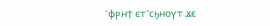⳿ⲫⲣⲏϯ ⲉⲧ⳿ⲥϧⲏⲟⲩⲧ ϫⲉ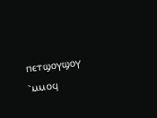ⲡⲉⲧϣⲟⲩϣⲟⲩ ⳿ⲙⲙⲟϥ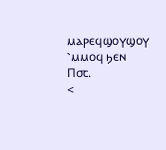ⲙⲁⲣⲉϥϣⲟⲩϣⲟⲩ ⳿ⲙⲙⲟϥ ϧⲉⲛ Ⲡ⳪.
<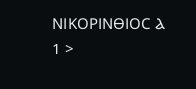ⲚⲒⲔⲞⲢⲒⲚⲐⲒⲞⲤ Ⲁ 1 >